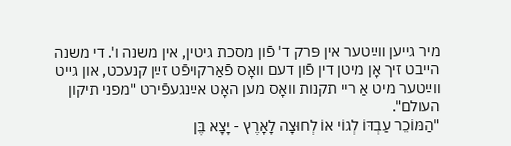מיר גייען װײַטער אין פּרק ד' פֿון מסכת גיטין, אין משנה ו'. די משנה הײבט זיך אָן מיטן דין פֿון דעם װאָס פֿאַרקויפֿט זײַן קנעכט, און גײט װײַטער מיט אַ ריי תקנות װאָס מען האָט אײַנגעפֿירט "מפני תיקון העולם".
"הַמּוֹכֵר עַבְדּוֹ לְגוֹי אוֹ לְחוּצָה לָאָרֶץ - יָצָא בֶּן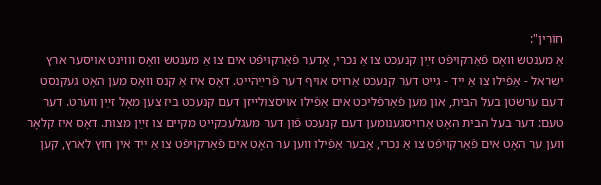חוֹרִין":
אַ מענטש װאָס פֿאַרקויפֿט זײַן קנעכט צו אַ נכרי, אָדער פֿאַרקויפֿט אים צו אַ מענטש װאָס װױנט אויסער ארץ ישראל - אַפֿילו צו אַ ייִד - גײט דער קנעכט אַרויס אויף דער פֿרײַהײט. דאָס איז אַ קנס װאָס מען האָט געקנסט דעם ערשטן בעל הבית, און מען פֿאַרפֿליכט אים אַפֿילו אויסצולײזן דעם קנעכט ביז צען מאָל זײַן װערט. דער טעם: דער בעל הבית האָט אַרויסגענומען דעם קנעכט פֿון דער מעגלעכקײט מקיים צו זײַן מצות. דאָס איז קלאָר װען ער האָט אים פֿאַרקויפֿט צו אַ נכרי, אָבער אַפֿילו װען ער האָט אים פֿאַרקויפֿט צו אַ ייִד אין חוץ לארץ, קען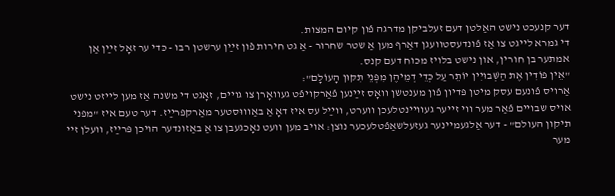דער קנעכט נישט האַלטן דעם זעלביקן מדרגה פֿון קיום המצות.
די גמרא לײגט צו אַז פֿונדעסטװעגן דאַרף מען אַ שטר שחרור - אַ גט חירות פֿון זײַן ערשטן רבו - כּדי ער זאָל זײַן אַן אמתער בן חורין, און נישט בלויז מכּוח דעם קנס.
"אֵין פּוֹדִין אֶת הַשְּׁבוּיִין יוֹתֵר עַל כְּדֵי דְמֵיהֶן מִפְּנֵי תִּקּוּן הָעוֹלָם":
אַרויס פֿונעם עסק מיטן פּדיון פֿון מענטשן װאָס זײַנען פֿאַרקויפֿט געװאָרן צו גויים, זאָגט די משנה אַז מען לײזט נישט אויס שבויים פֿאַר מער װי זײער געװײנטלעכן װערט, װײַל עס איז דאָ אַ באַװוּסטער מאַרקפּרײַז. דער טעם איז "מפני תיקון העולם" - דער אַלגעמײנער געזעלשאַפֿטלעכער נוצן: אויב מען װעט נאָכגעבן צו אַ באַזונדער הויכן פּרײַז, װעלן זײ מער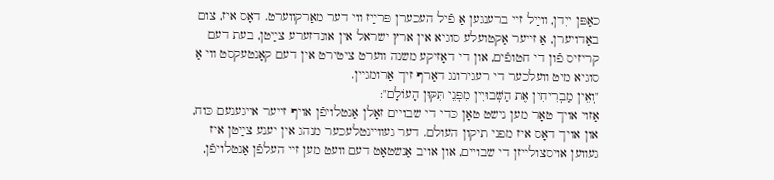כאַפּן ייִדן, װײַל זײ ברענגען אַ פֿיל העכערן פּרײַז װי דער מאַרקװערט. דאָס איז, צום באַדויערן, אַ זײער אַקטועלע סוגיא אין ארץ ישראל אין אונדזערע צײַטן, בעת דעם קריזיס פֿון די חטופֿים, און די דאָזיקע משנה װערט ציטירט אין דעם קאָנטעקסט װי אַ סוגיא מיט װעלכער די רעגירונג דאַרף זיך אַרומגײן.
"וְאֵין מַבְרִיחִין אֶת הַשְּׁבוּיִין מִפְּנֵי תִּקּוּן הָעוֹלָם":
אַזוי אויך טאָר מען נישט טאָן כּדי די שבויים זאָלן אַנטלויפֿן אויף זײער אײגענעם כּוח, און אויך דאָס איז מפני תיקון העולם. דער געװײנטלעכער מנהג אין יענע צײַטן איז געװען אויסצולײזן די שבויים, און אויב אַנשטאָט דעם װעט מען זײ העלפֿן אַנטלויפֿן,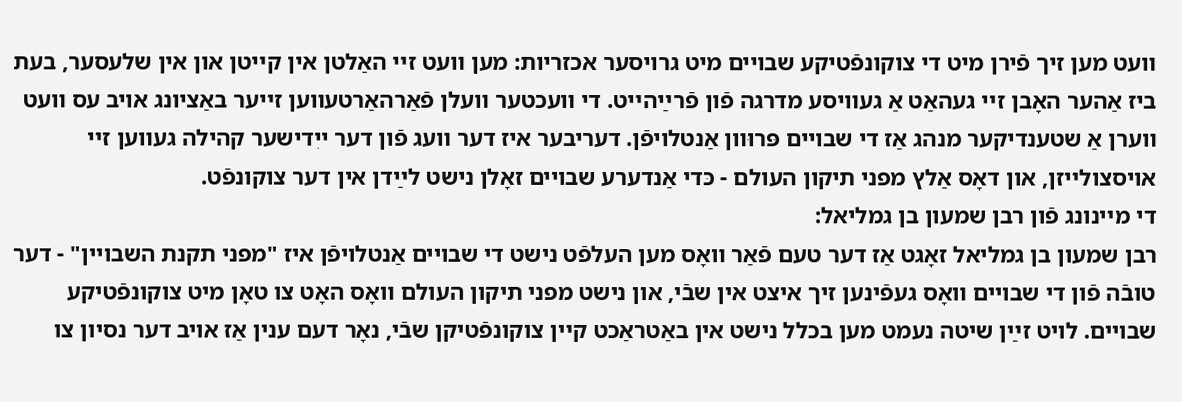װעט מען זיך פֿירן מיט די צוקונפֿטיקע שבויים מיט גרויסער אכזריות: מען װעט זײ האַלטן אין קײטן און אין שלעסער, בעת ביז אַהער האָבן זײ געהאַט אַ געװיסע מדרגה פֿון פֿרײַהײט. די װעכטער װעלן פֿאַרהאַרטעװען זײער באַציונג אויב עס װעט װערן אַ שטענדיקער מנהג אַז די שבויים פּרוּװן אַנטלויפֿן. דעריבער איז דער װעג פֿון דער ייִדישער קהילה געװען זײ אויסצולײזן, און דאָס אַלץ מפני תיקון העולם - כּדי אַנדערע שבויים זאָלן נישט לײַדן אין דער צוקונפֿט.
די מײנונג פֿון רבן שמעון בן גמליאל:
רבן שמעון בן גמליאל זאָגט אַז דער טעם פֿאַר װאָס מען העלפֿט נישט די שבויים אַנטלויפֿן איז "מפני תקנת השבויין" - דער טובֿה פֿון די שבויים װאָס געפֿינען זיך איצט אין שבֿי, און נישט מפני תיקון העולם װאָס האָט צו טאָן מיט צוקונפֿטיקע שבויים. לויט זײַן שיטה נעמט מען בכלל נישט אין באַטראַכט קײן צוקונפֿטיקן שבֿי, נאָר דעם ענין אַז אויב דער נסיון צו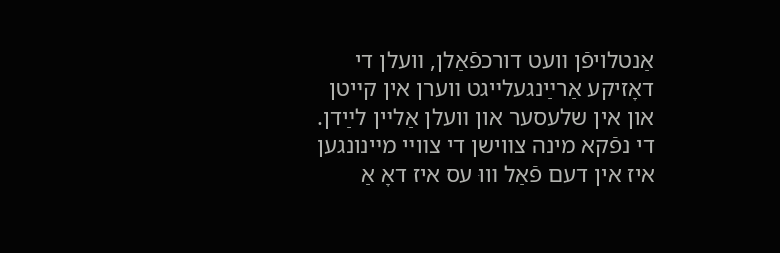אַנטלויפֿן װעט דורכפֿאַלן, װעלן די דאָזיקע אַרײַנגעלײגט װערן אין קײטן און אין שלעסער און װעלן אַלײן לײַדן.
די נפֿקא מינה צװישן די צװײ מײנונגען איז אין דעם פֿאַל װוּ עס איז דאָ אַ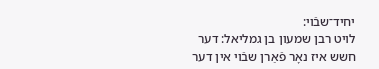יחיד־שבֿוי:
לויט רבן שמעון בן גמליאל: דער חשש איז נאָר פֿאַרן שבֿוי אין דער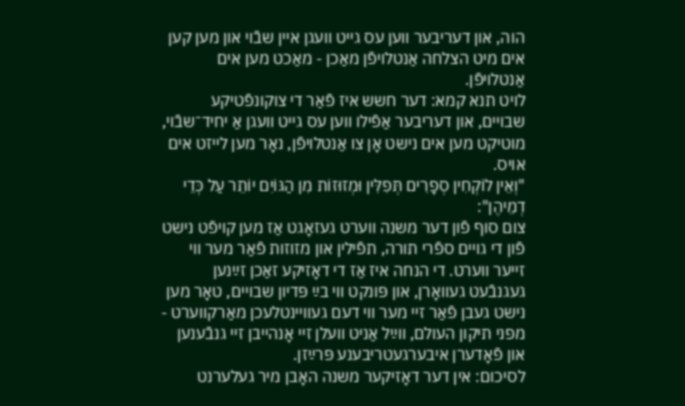הוה, און דעריבער װען עס גײט װעגן אײן שבֿוי און מען קען אים מיט הצלחה אַנטלויפֿן מאַכן - מאַכט מען אים אַנטלויפֿן.
לויט תנא קמא: דער חשש איז פֿאַר די צוקונפֿטיקע שבויים, און דעריבער אַפֿילו װען עס גײט װעגן אַ יחיד־שבֿוי, מוטיקט מען אים נישט אָן צו אַנטלויפֿן, נאָר מען לײזט אים אויס.
"וְאֵין לוֹקְחִין סְפָרִים תְּפִלִּין וּמְזוּזוֹת מִן הַגּוֹיִם יוֹתֵר עַל כְּדֵי דְמֵיהֶן":
צום סוף פֿון דער משנה װערט געזאָגט אַז מען קויפֿט נישט פֿון די גויים ספֿרי תורה, תפֿילין און מזוזות פֿאַר מער װי זײער װערט. די הנחה איז אַז די דאָזיקע זאַכן זײַנען געגנבֿעט געװאָרן, און פּונקט װי בײַ פּדיון שבויים, טאָר מען נישט געבן פֿאַר זײ מער װי דעם געװײנטלעכן מאַרקװערט - מפני תיקון העולם, װײַל אַניט װעלן זײ אָנהײבן זײ גנבֿענען און פֿאָדערן איבערגעטריבענע פּרײַזן.
לסיכום: אין דער דאָזיקער משנה האָבן מיר געלערנט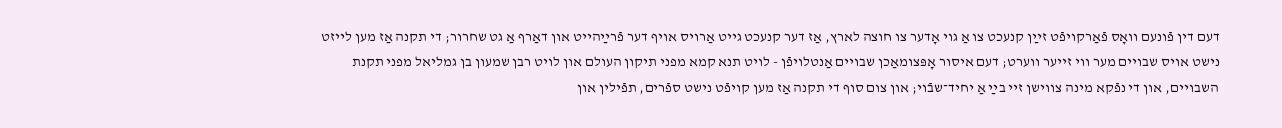דעם דין פֿונעם װאָס פֿאַרקויפֿט זײַן קנעכט צו אַ גוי אָדער צו חוצה לארץ, אַז דער קנעכט גײט אַרויס אויף דער פֿרײַהײט און דאַרף אַ גט שחרור; די תקנה אַז מען לײזט נישט אויס שבויים מער װי זײער װערט; דעם איסור אָפּצומאַכן שבויים אַנטלויפֿן - לויט תנא קמא מפני תיקון העולם און לויט רבן שמעון בן גמליאל מפני תקנת השבויים, און די נפֿקא מינה צװישן זײ בײַ אַ יחיד־שבֿוי; און צום סוף די תקנה אַז מען קויפֿט נישט ספֿרים, תפֿילין און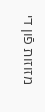מזוזות פֿון די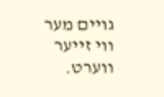גויים מער װי זײער װערט.